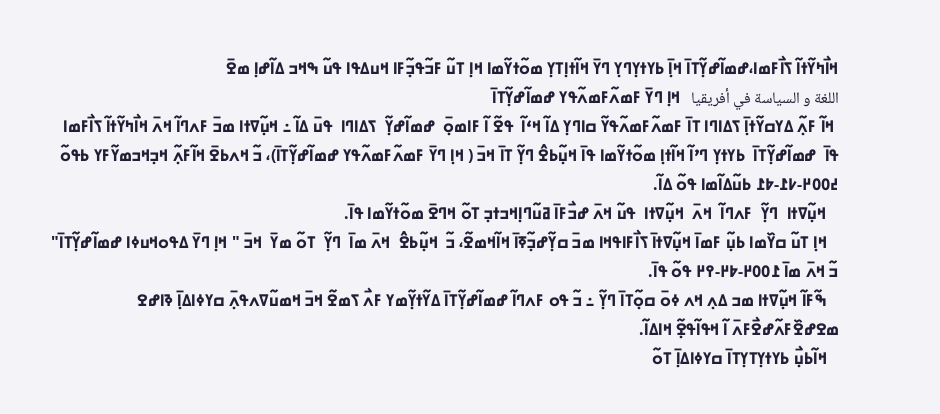ߞߊ߯ߤߌ߬ߙߊ߬ ߖߊ߯ߓߘߊ،ߝߘߊ߬ߝߌ߲߬ߠߊ߫ ߞߊ߲߫ ߕߌߙߌ߲ߣߌ߲ ߣߌ߫ ߞߊ߬ߙߊ߲ߠߌ߲ ߘߋ߬ߙߌ߬ߘߊ ߞߊ߲ ߠߎ߬ ߓߏ߬ߟߏ߲߬ߓߊ ߞߎߡߟߊ ߟߎ߬ ߒߞߏ ߡߊ߬ߝߊ߲ ߘߐ߫
اللغة و السياسة في أفريقيا   ߞߊ߲ ߣߌ߫ ߓߘߍ߬ߓߘߍ߬ߟߌ ߝߘߊ߬ߝߌ߲߬ߠߊ߫
 ߞߊ߬ ߓߍ߲߬ ߡߌߛߌ߬ߙߊ߲߫ ߖߡߊߣߊ ߠߊ߫ ߓߘߍ߬ߓߘߍ߬ߟߌ߬ ߛߊߣߌ߲ ߡߊ߬ ߞߵߊ߬  ߟߐ߬ ߊ߬ ߓߊߘߋ߲߫  ߝߘߊ߬ߝߌ߲߬  ߖߡߊߣߊ  ߟߎ߫ ߡߊ߬ ߸ ߞߎ߲߬ߜߙߊ ߘߏ߫ ߓߍߣߊ߬ ߞߍ߫ ߞߊ߯ߤߌ߬ߙߊ߬ ߖߊ߯ߓߘߊ  ߟߊ߫  ߝߘߊ߬ߝߌ߲߬ߠߊ߫  ߕߌߙߌ߲ ߣߴߊ߬ ߞߊ߬ߙߊ߲ ߘߋ߬ߙߌ߬ߘߊ ߟߊ߫ ߞߎ߲߬ߕߐ߮ ߣߌ߲߬ ߠߊ߫ ߞߏ߫ ( ߞߊ߲ ߣߌ߫ ߓߘߍ߬ߓߘߍ߬ߟߌ ߝߘߊ߬ߝߌ߲߬ߠߊ߫)، ߏ߬ ߞߍߕߐ߫ ߞߊ߬ߓߍ߲߬ ߞߏ߲ߞߏߘߌ߬ߓߌ ߕߟߋ߬ ߄߀߀߂-߇߁-߈߁ ߕߎ߬ߡߊ߬ߘߊ ߟߋ߬ ߡߊ߬.
   ߞߎ߲߬ߜߙߊ  ߣߌ߲߬  ߓߍߣߊ߬  ߞߍ߫  ߞߎ߲߬ߜߙߊ  ߟߎ߬ ߞߍ߫ ߝߏ߯ߓߊ߫ ߥߎ߬ߣߊ߲ߞߏߙߏ߲ ߠߋ߬ ߞߣߐ߫ ߘߋ߬ߙߌ߬ߘߊ ߟߊ߫.
   ߞߊ߲ ߠߎ߬ ߛߌ߰ߘߊ ߕߎ߲߬ ߓߘߊ߫ ߞߎ߲߬ߜߙߊ߫ ߖߊ߯ߓߊߟߞߊ ߘߏ߫ ߛߌ߲߬ߝߏ߲߬ߧߊ߫ ߞߊ߬ߞߘߐ߬، ߏ߬  ߞߎ߲߬ߕߐ߮  ߞߍ߫ ߘߊ߫  ߣߌ߲߬  ߠߋ߬ ߘߌ߫  ߞߏ߫ " ߞߊ߲ ߣߌ߫ ߡߟߋߞߎߦߊ ߝߘߊ߬ߝߌ߲߬ߠߊ߫" ߏ߬ ߞߍ߫ ߘߊ߫ ߁߀߀߂-߈߂-߉߂ ߟߋ߬ ߟߊ߫.
   ߒ߬ߓߊ߬ ߞߎ߲߬ߜߙߊ ߘߏ ߡߍ߲ ߞߍ ߦߋ߫ ߛߋ߲߬ߠߊ߫ ߣߌ߲߬ ߸ ߏ߬ ߟߋ ߓߍߣߊ߬ ߝߘߊ߬ߝߌ߲߬ߠߊ߫ ߡߌ߬ߙߌ߲߬ߘߌ ߓߍ߯ ߖߘߐ߬ ߞߏ߫ ߞߘߎ߬ߜߍߟߍ߲߫ ߛߌߦߊߡߊ߲߫ ߢߊߝߐ ߘߐߝߐ߰ߓߍ߬ߝߐ߯ߓߍ߫ ߊ߬ ߞߟߊ߬ߟߐ߲߬ ߞߊߡߊ߬.
   ߞߊ߬ߕߎ߲߯ ߕߌߙߌ߲ߠߌ߲ߠߊ߫ ߛߌߦߊߡߊ߲߫ ߠߋ߬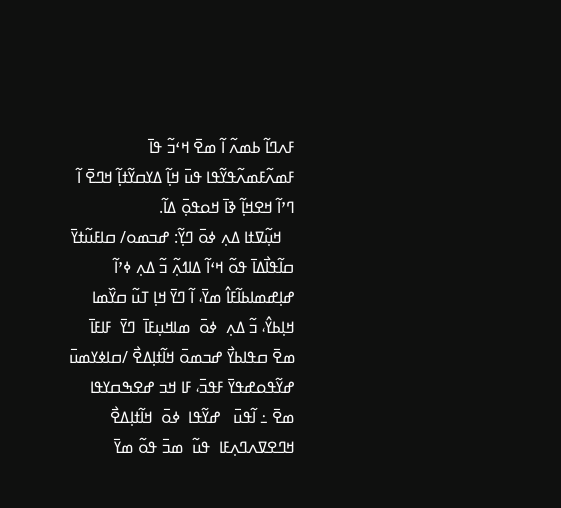ߓߍߣߊ߬ ߕߘߍ߬ ߊ߬ ߘߐ߫ ߞߵߏ߬ ߟߊ߫ ߓߘߍ߬ߓߘߍ߬ߟߌ߬ߟߊ ߟߎ߫ ߞߊ߲߬ ߡߌߛߌ߬ߙߊ߲߬ ߞߣߐ߫ ߊ߬ ߣߴߊ߬ ߞߐߞߊ߲߬ ߢߊ߫ ߞߋߟߋ߲߫ ߡߊ߬.
   ߞߎ߲߬ߜߙߊ ߡߍ߲ ߦߋ߫ ߣߌ߲߬: ߝߏߘߋ/ ߛߊߓߎ߬ߙߌ߫ ߛߊ߬ߟߊ߯ߡߊ߫ ߟߋ߬ ߞߵߊ߬ ߡߊߗߍ߲߬ ߏ߬ ߡߍ߲ ߦߴߊ߬ ߝߊ߲ߝߘߊߕߊ߬ߓߊ߮ ߘߌ߫، ߊ߬ ߣߌ߫ ߞߊ߲ ߠߎ߬ ߛߌ߰ߘߊ ߞߊ߲ߕߌ߮، ߏ߬ ߡߍ߲  ߦߋ߫  ߘߊߞߎ߲ߓߊ߫  ߣߌ߫  ߓߊߓߊ߫  ߘߐ߫ ߛߟߊߕߌ߯ ߝߏߘߋ߫ ߞߊ߬ߙߊ߲ߡߐ߯ /ߛߊߦߌߘߎ߫ ߝߌ߬ߟߋߝߟߌ߫ ߓߟߏ߫، ߓߊ ߞߏ ߝߐߒߛߌߟߊ ߘߐ߫ ߸ ߊ߬ߟߎ߫   ߝߌ߬ߟߊ  ߦߋ߫  ߞߊ߬ߙߊ߲ߡߐ߯  ߞߣߐߜߍߣߍ߲ߓߊ  ߟߎ߬  ߘߏ߫ ߟߋ߬ ߘߌ߫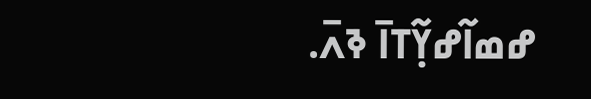ߝߘߊ߬ߝߌ߲߬ߠߊ߫ ߢߍ߫.